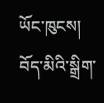ཡོང་ཁུངས། བོད་མིའི་སྒྲིག་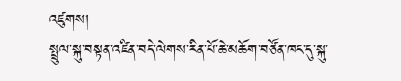འཛུགས།
སྤྲུལ་སྐུ་བསྟན་འཛིན་བདེ་ལེགས་རིན་པོ་ཆེ་མཆོག་བཙོན་ཁང་དུ་སྐུ་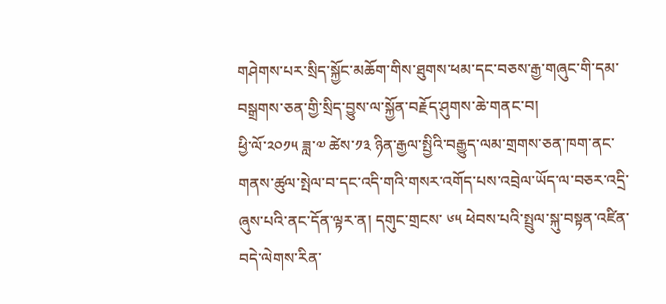གཤེགས་པར་སྲིད་སྐྱོང་མཆོག་གིས་ཐུགས་ཕམ་དང་བཅས་རྒྱ་གཞུང་གི་དམ་བསྒྲགས་ཅན་གྱི་སྲིད་བྱུས་ལ་སྐྱོན་བརྗོད་ཤུགས་ཆེ་གནང་བ།
ཕྱི་ལོ་༢༠༡༥ ཟླ་༧ ཚེས་༡༣ ཉིན་རྒྱལ་སྤྱིའི་བརྒྱུད་ལམ་གྲགས་ཅན་ཁག་ནང་གནས་ཚུལ་སྤེལ་བ་དང་འདི་གའི་གསར་འགོད་པས་འབྲེལ་ཡོད་ལ་བཅར་འདྲི་ཞུས་པའི་ནང་དོན་ལྟར་ན། དགུང་གྲངས་ ༦༥ ཕེབས་པའི་སྤྲུལ་སྐུ་བསྟན་འཛིན་བདེ་ལེགས་རིན་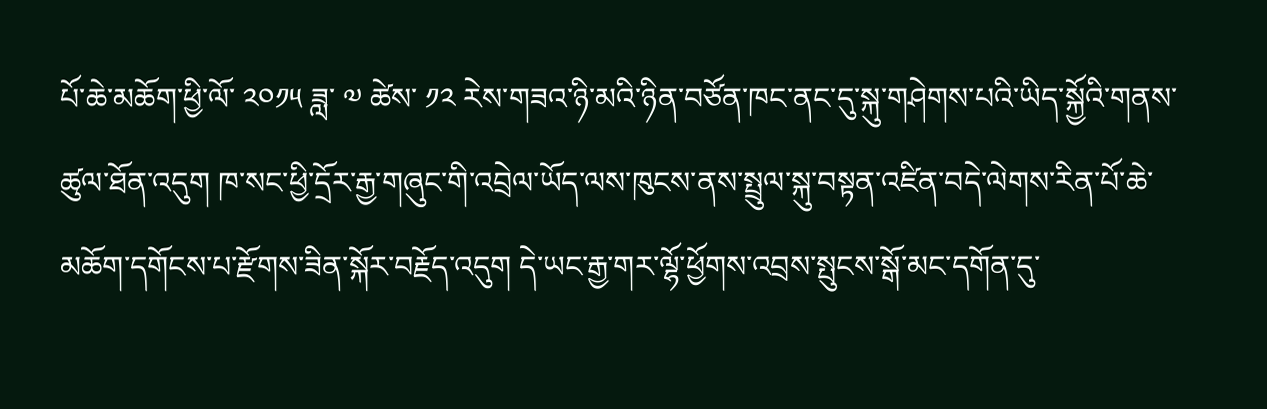པོ་ཆེ་མཆོག་ཕྱི་ལོ་ ༢༠༡༥ ཟླ་ ༧ ཚེས་ ༡༢ རེས་གཟའ་ཉི་མའི་ཉིན་བཙོན་ཁང་ནང་དུ་སྐུ་གཤེགས་པའི་ཡིད་སྐྱོའི་གནས་ཚུལ་ཐོན་འདུག ཁ་སང་ཕྱི་དྲོར་རྒྱ་གཞུང་གི་འབྲེལ་ཡོད་ལས་ཁུངས་ནས་སྤྲུལ་སྐུ་བསྟན་འཛིན་བདེ་ལེགས་རིན་པོ་ཆེ་མཆོག་དགོངས་པ་རྫོགས་ཟིན་སྐོར་བརྗོད་འདུག དེ་ཡང་རྒྱ་གར་ལྷོ་ཕྱོགས་འབྲས་སྤུངས་སྒོ་མང་དགོན་དུ་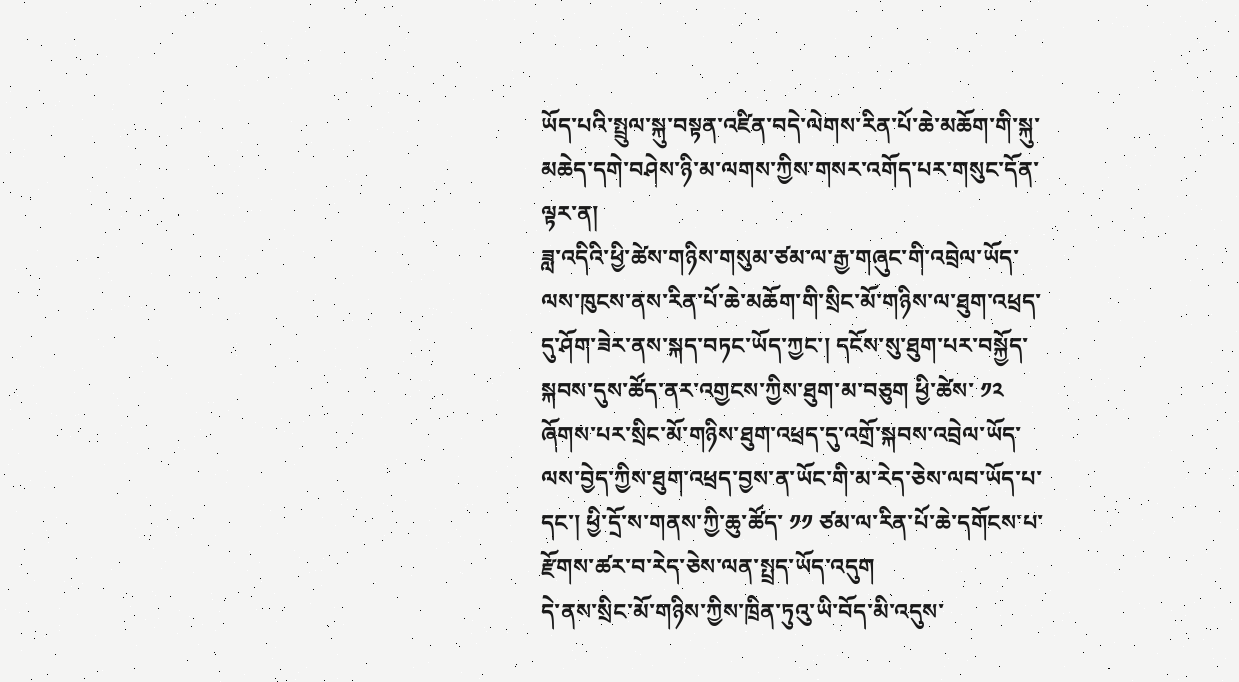ཡོད་པའི་སྤྲུལ་སྐུ་བསྟན་འཛིན་བདེ་ལེགས་རིན་པོ་ཆེ་མཆོག་གི་སྐུ་མཆེད་དགེ་བཤེས་ཉི་མ་ལགས་ཀྱིས་གསར་འགོད་པར་གསུང་དོན་ལྟར་ན།
ཟླ་འདིའི་ཕྱི་ཚེས་གཉིས་གསུམ་ཙམ་ལ་རྒྱ་གཞུང་གི་འབྲེལ་ཡོད་ལས་ཁུངས་ནས་རིན་པོ་ཆེ་མཆོག་གི་སྲིང་མོ་གཉིས་ལ་ཐུག་འཕྲད་དུ་ཤོག་ཟེར་ནས་སྐད་བཏང་ཡོད་ཀྱང་། དངོས་སུ་ཐུག་པར་བསྐྱོད་སྐབས་དུས་ཚོད་ནར་འགྱངས་ཀྱིས་ཐུག་མ་བཅུག ཕྱི་ཚེས་ ༡༢ ཞོགས་པར་སྲིང་མོ་གཉིས་ཐུག་འཕྲད་དུ་འགྲོ་སྐབས་འབྲེལ་ཡོད་ལས་བྱེད་ཀྱིས་ཐུག་འཕྲད་བྱས་ན་ཡོང་གི་མ་རེད་ཅེས་ལབ་ཡོད་པ་དང་། ཕྱི་དྲོ་ས་གནས་ཀྱི་ཆུ་ཚོད་ ༡༡ ཙམ་ལ་རིན་པོ་ཆེ་དགོངས་པ་རྫོགས་ཚར་བ་རེད་ཅེས་ལན་སྤྲད་ཡོད་འདུག
དེ་ནས་སྲིང་མོ་གཉིས་ཀྱིས་ཁྲིན་ཏུའུ་ཡི་བོད་མི་འདུས་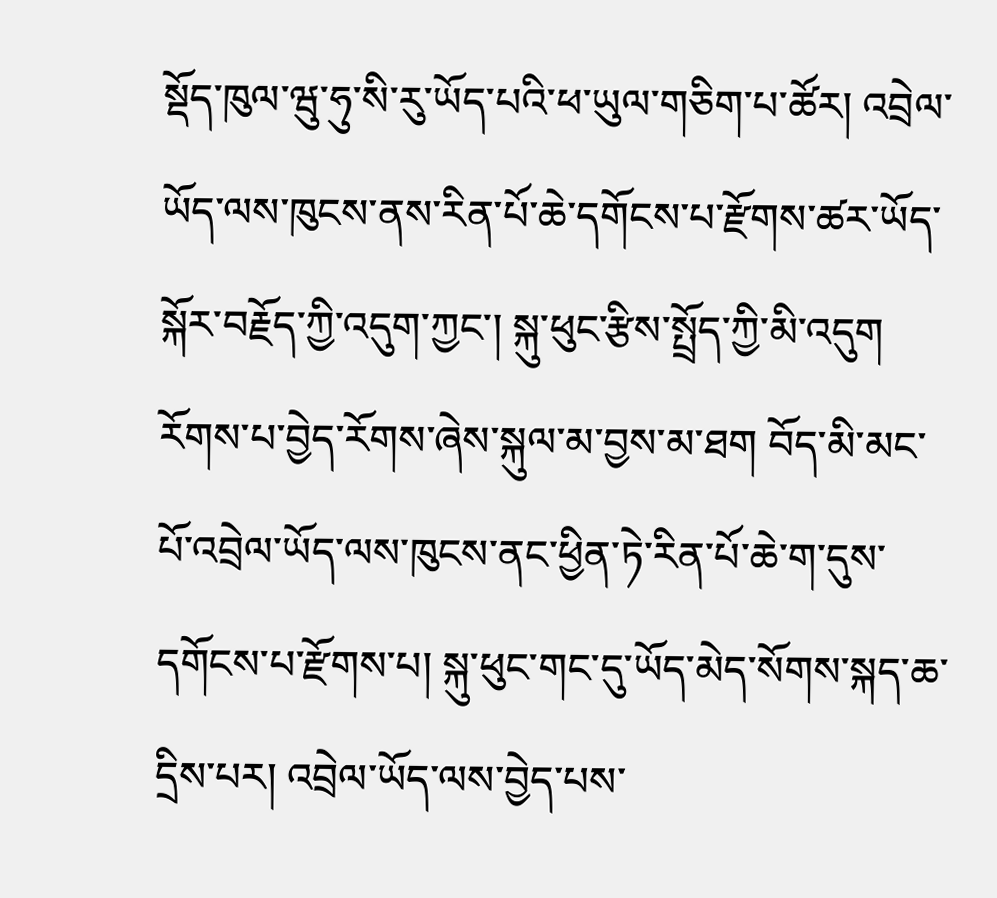སྡོད་ཁུལ་ཝུ་ཧུ་སི་རུ་ཡོད་པའི་ཕ་ཡུལ་གཅིག་པ་ཚོར། འབྲེལ་ཡོད་ལས་ཁུངས་ནས་རིན་པོ་ཆེ་དགོངས་པ་རྫོགས་ཚར་ཡོད་སྐོར་བརྗོད་ཀྱི་འདུག་ཀྱང་། སྐུ་ཕུང་རྩིས་སྤྲོད་ཀྱི་མི་འདུག རོགས་པ་བྱེད་རོགས་ཞེས་སྐུལ་མ་བྱས་མ་ཐག བོད་མི་མང་པོ་འབྲེལ་ཡོད་ལས་ཁུངས་ནང་ཕྱིན་ཏེ་རིན་པོ་ཆེ་ག་དུས་དགོངས་པ་རྫོགས་པ། སྐུ་ཕུང་གང་དུ་ཡོད་མེད་སོགས་སྐད་ཆ་དྲིས་པར། འབྲེལ་ཡོད་ལས་བྱེད་པས་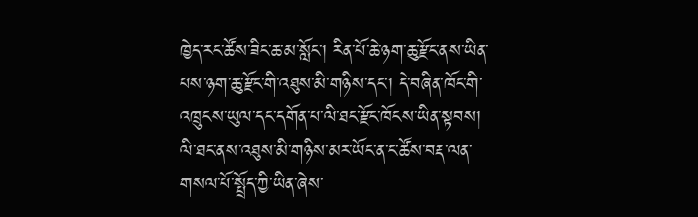ཁྱེད་རང་ཚོས་ཟིང་ཆ་མ་སློང་། རིན་པོ་ཆེ་ཉག་ཆུ་རྫོང་ནས་ཡིན་པས་ཉག་ཆུ་རྫོང་གི་འཐུས་མི་གཉིས་དང་། དེ་བཞིན་ཁོང་གི་འཁྲུངས་ཡུལ་དང་དགོན་པ་ལི་ཐང་རྫོང་ཁོངས་ཡིན་སྟབས། ལི་ཐང་ནས་འཐུས་མི་གཉིས་མར་ཡོང་ན་ང་ཚོས་བརྡ་ལན་གསལ་པོ་སྤྲོད་ཀྱི་ཡིན་ཞེས་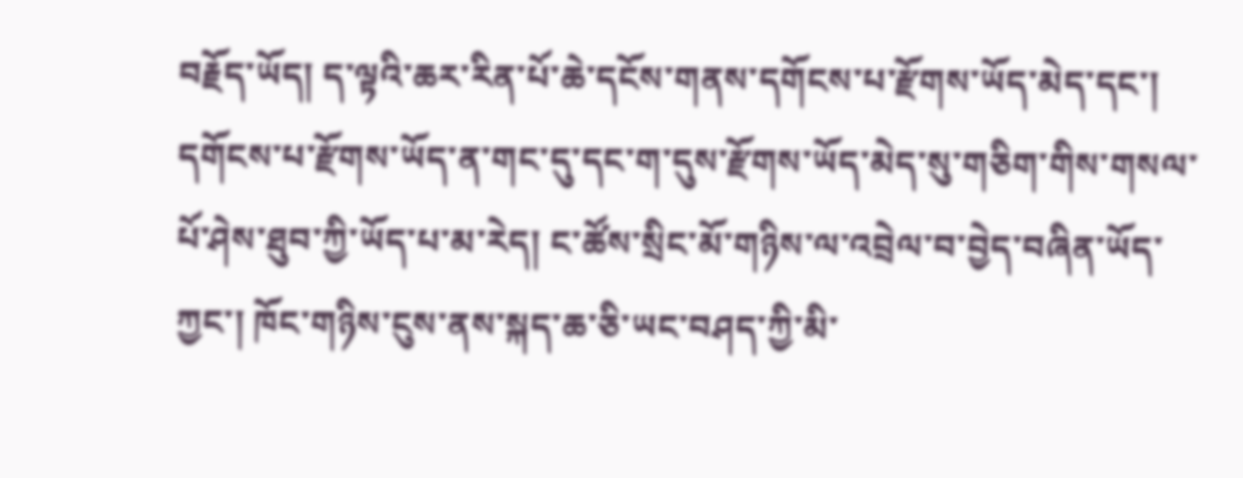བརྗོད་ཡོད། ད་ལྟའི་ཆར་རིན་པོ་ཆེ་དངོས་གནས་དགོངས་པ་རྫོགས་ཡོད་མེད་དང་། དགོངས་པ་རྫོགས་ཡོད་ན་གང་དུ་དང་ག་དུས་རྫོགས་ཡོད་མེད་སུ་གཅིག་གིས་གསལ་པོ་ཤེས་ཐུབ་ཀྱི་ཡོད་པ་མ་རེད། ང་ཚོས་སྲིང་མོ་གཉིས་ལ་འབྲེལ་བ་བྱེད་བཞིན་ཡོད་ཀྱང་། ཁོང་གཉིས་ངུས་ནས་སྐད་ཆ་ཅི་ཡང་བཤད་ཀྱི་མི་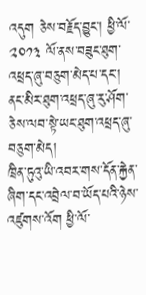འདུག ཅེས་བརྗོད་བྱུང་། ཕྱི་ལོ་ ༢༠༡༣ ལོ་ནས་བཟུང་ཐུག་འཕྲད་ཞུ་བཅུག་མེད་པ་དང་། ནང་མིར་ཐུག་འཕྲད་ཞུ་རུ་ཤོག་ཅེས་ལབ་སྟེ་ཡང་ཐུག་འཕྲད་ཞུ་བཅུག་མེད།
ཁྲིན་ཏུའུ་ཡི་འབར་གས་དོན་རྐྱེན་ཞིག་དང་འབྲེལ་བ་ཡོད་པའི་ཉེས་འཛུགས་འོག ཕྱི་ལོ་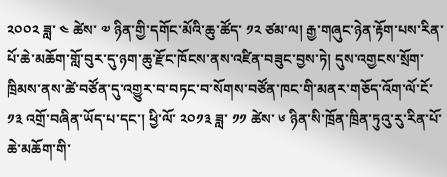༢༠༠༢ ཟླ་ ༤ ཚེས་ ༧ ཉིན་གྱི་དགོང་མོའི་ཆུ་ཚོད་ ༡༢ ཙམ་ལ། རྒྱ་གཞུང་ཉེན་རྟོག་པས་རིན་པོ་ཆེ་མཆོག་གློ་བུར་དུ་ཉག་ཆུ་རྫོང་ཁོངས་ནས་འཛིན་བཟུང་བྱས་ཏེ། དུས་འགྱངས་སྲོག་ཁྲིམས་ནས་ཚེ་བཙོན་དུ་འགྱུར་བ་བཏང་བ་སོགས་བཙོན་ཁང་གི་མནར་གཅོད་འོག་ལོ་ངོ་ ༡༣ འགྲོ་བཞིན་ཡོད་པ་དང་། ཕྱི་ལོ་ ༢༠༡༣ ཟླ་ ༡༡ ཚེས་ ༦ ཉིན་སི་ཁྲོན་ཁྲིན་ཏུའུ་རུ་རིན་པོ་ཆེ་མཆོག་གི་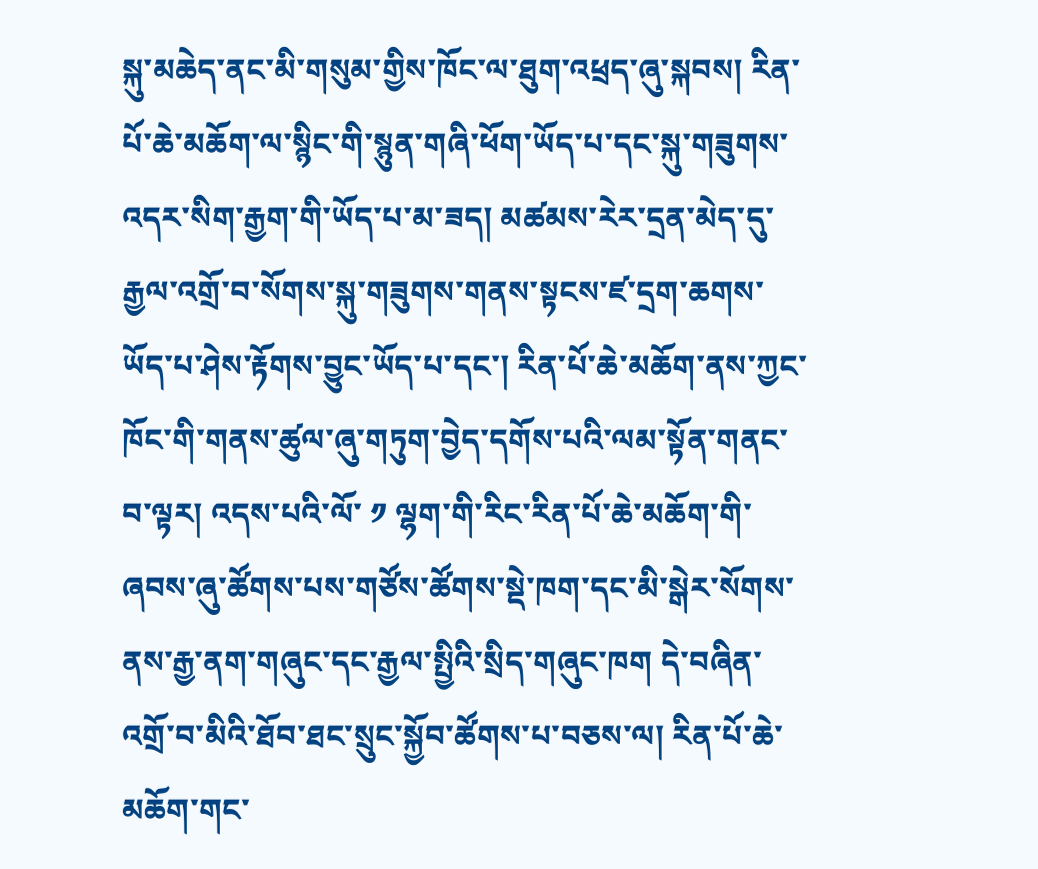སྐུ་མཆེད་ནང་མི་གསུམ་གྱིས་ཁོང་ལ་ཐུག་འཕྲད་ཞུ་སྐབས། རིན་པོ་ཆེ་མཆོག་ལ་སྙིང་གི་སྙུན་གཞི་ཕོག་ཡོད་པ་དང་སྐུ་གཟུགས་འདར་སིག་རྒྱག་གི་ཡོད་པ་མ་ཟད། མཚམས་རེར་དྲན་མེད་དུ་རྒྱལ་འགྲོ་བ་སོགས་སྐུ་གཟུགས་གནས་སྟངས་ཛ་དྲག་ཆགས་ཡོད་པ་ཤེས་རྟོགས་བྱུང་ཡོད་པ་དང་། རིན་པོ་ཆེ་མཆོག་ནས་ཀྱང་ཁོང་གི་གནས་ཚུལ་ཞུ་གཏུག་བྱེད་དགོས་པའི་ལམ་སྟོན་གནང་བ་ལྟར། འདས་པའི་ལོ་ ༡ ལྷག་གི་རིང་རིན་པོ་ཆེ་མཆོག་གི་ཞབས་ཞུ་ཚོགས་པས་གཙོས་ཚོགས་སྡེ་ཁག་དང་མི་སྒེར་སོགས་ནས་རྒྱ་ནག་གཞུང་དང་རྒྱལ་སྤྱིའི་སྲིད་གཞུང་ཁག དེ་བཞིན་འགྲོ་བ་མིའི་ཐོབ་ཐང་སྲུང་སྐྱོབ་ཚོགས་པ་བཅས་ལ། རིན་པོ་ཆེ་མཆོག་གང་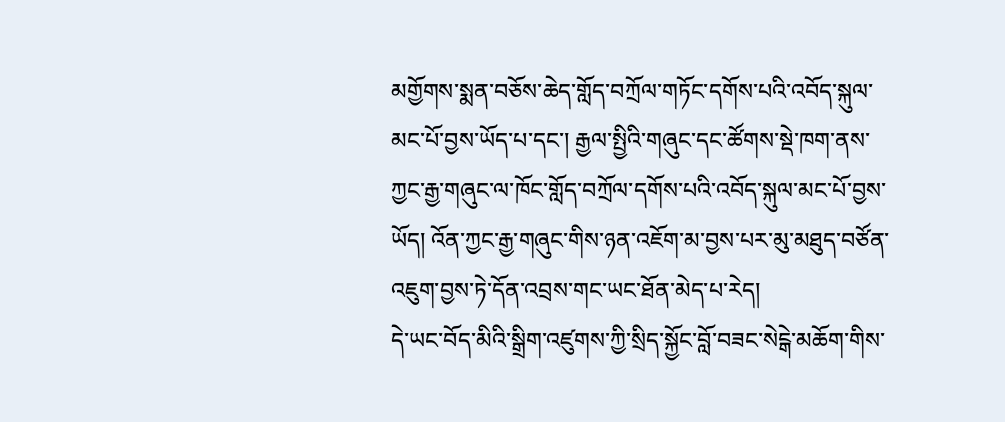མགྱོགས་སྨན་བཅོས་ཆེད་གློད་བཀྲོལ་གཏོང་དགོས་པའི་འབོད་སྐུལ་མང་པོ་བྱས་ཡོད་པ་དང་། རྒྱལ་སྤྱིའི་གཞུང་དང་ཚོགས་སྡེ་ཁག་ནས་ཀྱང་རྒྱ་གཞུང་ལ་ཁོང་གློད་བཀྲོལ་དགོས་པའི་འབོད་སྐུལ་མང་པོ་བྱས་ཡོད། འོན་ཀྱང་རྒྱ་གཞུང་གིས་ཉན་འཇོག་མ་བྱས་པར་མུ་མཐུད་བཙོན་འཇུག་བྱས་ཏེ་དོན་འབྲས་གང་ཡང་ཐོན་མེད་པ་རེད།
དེ་ཡང་བོད་མིའི་སྒྲིག་འཛུགས་ཀྱི་སྲིད་སྐྱོང་བློ་བཟང་སེངྒེ་མཆོག་གིས་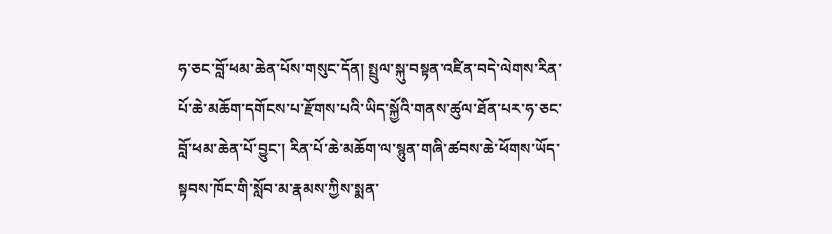ཧ་ཅང་བློ་ཕམ་ཆེན་པོས་གསུང་དོན། སྤྲུལ་སྐུ་བསྟན་འཛིན་བདེ་ལེགས་རིན་པོ་ཆེ་མཆོག་དགོངས་པ་རྫོགས་པའི་ཡིད་སྐྱོའི་གནས་ཚུལ་ཐོན་པར་ཧ་ཅང་བློ་ཕམ་ཆེན་པོ་བྱུང་། རིན་པོ་ཆེ་མཆོག་ལ་སྙུན་གཞི་ཚབས་ཆེ་ཕོགས་ཡོད་སྟབས་ཁོང་གི་སློབ་མ་རྣམས་ཀྱིས་སྨན་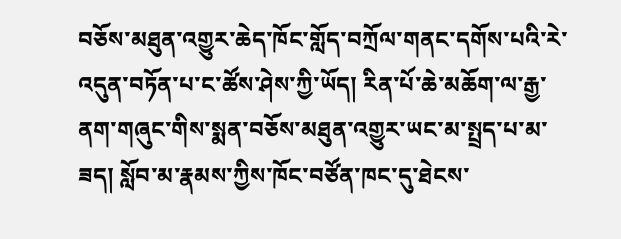བཅོས་མཐུན་འགྱུར་ཆེད་ཁོང་གློད་བཀྲོལ་གནང་དགོས་པའི་རེ་འདུན་བཏོན་པ་ང་ཚོས་ཤེས་ཀྱི་ཡོད། རིན་པོ་ཆེ་མཆོག་ལ་རྒྱ་ནག་གཞུང་གིས་སྨན་བཅོས་མཐུན་འགྱུར་ཡང་མ་སྤྲད་པ་མ་ཟད། སློབ་མ་རྣམས་ཀྱིས་ཁོང་བཙོན་ཁང་དུ་ཐེངས་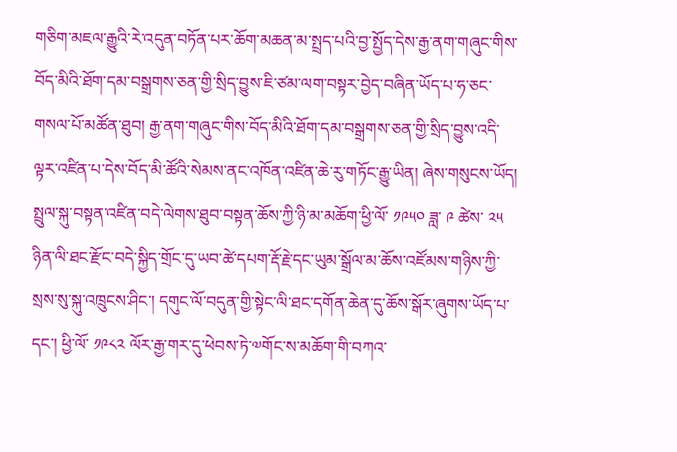གཅིག་མཇལ་རྒྱུའི་རེ་འདུན་བཏོན་པར་ཆོག་མཆན་མ་སྤྲད་པའི་བྱ་སྤྱོད་དེས་རྒྱ་ནག་གཞུང་གིས་བོད་མིའི་ཐོག་དམ་བསྒྲགས་ཅན་གྱི་སྲིད་བྱུས་ཇི་ཙམ་ལག་བསྟར་བྱེད་བཞིན་ཡོད་པ་ཧ་ཅང་གསལ་པོ་མཚོན་ཐུབ། རྒྱ་ནག་གཞུང་གིས་བོད་མིའི་ཐོག་དམ་བསྒྲགས་ཅན་གྱི་སྲིད་བྱུས་འདི་ལྟར་འཛིན་པ་དེས་བོད་མི་ཚོའི་སེམས་ནང་འཁོན་འཛིན་ཆེ་རུ་གཏོང་རྒྱུ་ཡིན། ཞེས་གསུངས་ཡོད།
སྤྲུལ་སྐུ་བསྟན་འཛིན་བདེ་ལེགས་ཐུབ་བསྟན་ཆོས་ཀྱི་ཉི་མ་མཆོག་ཕྱི་ལོ་ ༡༩༥༠ ཟླ་ ༩ ཚེས་ ༢༥ ཉིན་ལི་ཐང་རྫོང་བདེ་སྐྱིད་གྲོང་དུ་ཡབ་ཚེ་དཔག་རྡོ་རྗེ་དང་ཡུམ་སྒྲོལ་མ་ཆོས་འཛོམས་གཉིས་ཀྱི་སྲས་སུ་སྐུ་འཁྲུངས་ཤིང་། དགུང་ལོ་བདུན་གྱི་སྟེང་ལི་ཐང་དགོན་ཆེན་དུ་ཆོས་སྒོར་ཞུགས་ཡོད་པ་དང་། ཕྱི་ལོ་ ༡༩༨༢ ལོར་རྒྱ་གར་དུ་ཕེབས་ཏེ་༧གོང་ས་མཆོག་གི་བཀའ་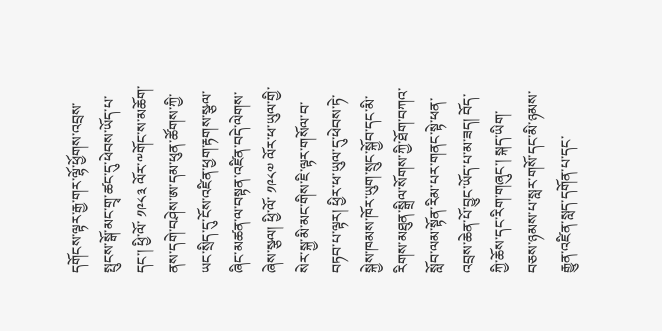དགོངས་ལྟར་རྒྱ་གར་ལྷོ་ཕྱོགས་འབྲས་སྤུངས་སྒོ་མང་གྲྭ་ཚང་དུ་ཕེབས་ཡོད་པ་དང་། ཕྱི་ལོ་ ༡༩༨༣ ལོར་༸གོང་ས་མཆོག་ནས་དགེ་བཤེས་ཨ་དམ་ཕུན་ཚོགས་ཀྱི་ཡང་སྲིད་དུ་ངོས་འཛིན་ཕྱག་རྟགས་སྩལ་ཞིང་མཚན་ལ་བསྟན་འཛིན་བདེ་ལེགས་ཞེས་སྩལ། ཕྱི་ལོ་ ༡༩༨༧ ལོར་ཕ་ཡུལ་གྱི་སེར་སྐྱ་མི་མང་གིས་ཇི་ལྟར་གསོལ་བ་བཏབ་པ་ལྟར། ཕྱིར་ཕ་ཡུལ་དུ་ཕེབས་ཏེ་སྐྱེས་ཁམས་ཁོར་ཡུག་སྲུང་སྐྱོབ་དང་མི་རིགས་མཐུན་སྒྲིལ་སོགས་ཀྱི་ཐོག་བཀའ་སློབ་ལམ་སྟོན་རིམ་པར་གནང་སྟེ་ཕན་འབྲས་ཆེན་པོ་བྱུང་ཡོད་པ་མ་ཟད། བོད་ཀྱི་ཆོས་དང་རིག་གཞུང་། སྐད་ཡིག་བཅས་ཉམས་པ་སླར་གསོ་དང་མི་ཉམས་རྒྱུན་འཛིན་སླད་དགོན་པ་དང་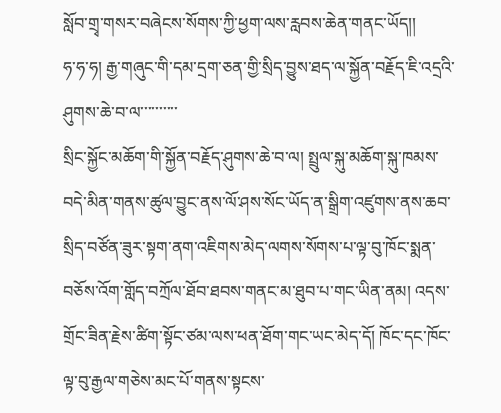སློབ་གྲྭ་གསར་བཞེངས་སོགས་ཀྱི་ཕྱག་ལས་རླབས་ཆེན་གནང་ཡོད།།
ཧ་ཧ་ཧ། རྒྱ་གཞུང་གི་དམ་དྲག་ཅན་གྱི་སྲིད་བྱུས་ཐད་ལ་སྐྱོན་བརྗོད་ཇི་འདྲའི་ཤུགས་ཆེ་བ་ལ་་་་་་་་་་
སྲིང་སྐྱོང་མཆོག་གི་སྐྱོན་བརྗོད་ཤུགས་ཆེ་བ་ལ། སྤྲུལ་སྐུ་མཆོག་སྐུ་ཁམས་བདེ་མིན་གནས་ཚུལ་བྱུང་ནས་ལོ་ཤས་སོང་ཡོད་ན་སྒྲིག་འཛུགས་ནས་ཆབ་སྲིད་བཙོན་ཟུར་སྟག་ནག་འཇིགས་མེད་ལགས་སོགས་པ་ལྟ་བུ་ཁོང་སྨན་བཅོས་འོག་གློད་བཀྲོལ་ཐོབ་ཐབས་གནང་མ་ཐུབ་པ་གང་ཡིན་ནམ། འདས་གྲོང་ཟིན་རྗེས་ཚིག་སྟོང་ཙམ་ལས་ཕན་ཐོག་གང་ཡང་མེད་དོ། ཁོང་དང་ཁོང་ལྟ་བུ་རྒྱལ་གཅེས་མང་པོ་གནས་སྟངས་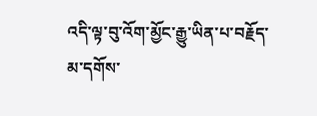འདི་ལྟ་བུ་འོག་མྱོང་རྒྱུ་ཡིན་པ་བརྗོད་མ་དགོས་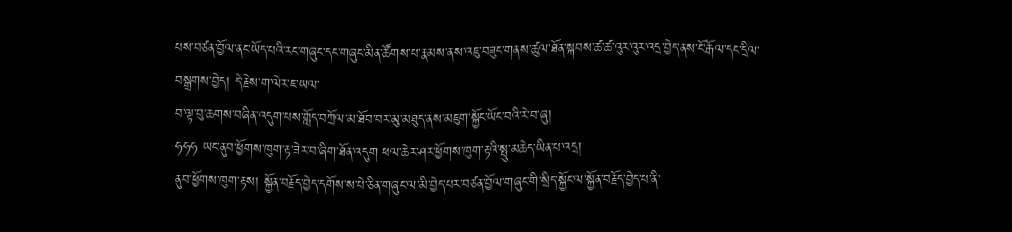པས་བཙན་བྱོལ་ནང་ཡོད་པའི་རང་གཞུང་དང་གཞུང་མིན་ཚོགས་པ་རྣམས་ནས་འཇུ་བཟུང་གནས་ཚུལ་ཐོན་སྐབས་ཚ་ཚ་འུར་འུར་འདྲ་བྱེད་ནས་ངོ་རྒོལ་དང་དྲིལ་བསྒྲགས་བྱེད། དེ་རྗེས་ག་ལེར་ཇ་ཡལ་
བ་ལྟ་བུ་ཆགས་བཞིན་འདུག་པས་གློད་བཀྲོལ་མ་ཐོབ་བར་མུ་མཐུད་ནས་མཇུག་སྐྱོང་ཡོང་བའི་རེ་བ་ཞུ།
ཧཧཧ ཡང་ནུབ་ཕྱོགས་ཁུག་རྟ་ཟེར་བ་ཞིག་ཐོན་འདུག ཕལ་ཆེར་ཤར་ཕྱོགས་ཁུག་རྟའི་སྤུ་མཆེད་ཡིན་པ་འདྲ།
ནུབ་ཕྱོགས་ཁུག་རྟས། སྐྱོན་བརྗོད་བྱེད་དགོས་ས་པེ་ཅིན་གཞུང་ལ་མི་བྱེད་པར་བཙན་བྱོལ་གཞུང་གི་སྲིད་སྐྱོང་ལ་སྐྱོན་བརྗོད་བྱེད་པ་ནི་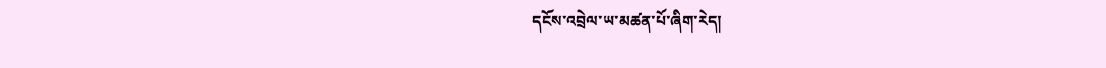དངོས་འབྲེལ་ཡ་མཚན་པོ་ཞིག་རེད།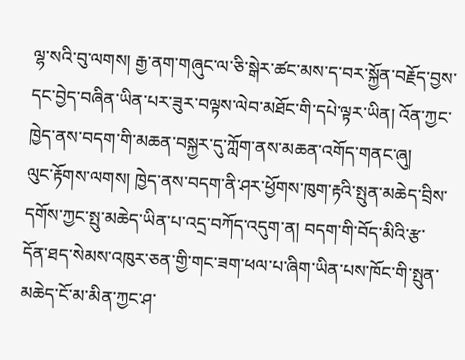ལྷ་སའི་བུ་ལགས། རྒྱ་ནག་གཞུང་ལ་ཅི་སྒེར་ཚང་མས་ད་བར་སྐྱོན་བརྗོད་བྱས་དང་བྱེད་བཞིན་ཡིན་པར་ཟུར་བལྟས་ལེབ་མཐོང་གི་དཔེ་ལྟར་ཡིན། འོན་ཀྱང་ཁྱེད་ནས་བདག་གི་མཆན་བསྐྱར་དུ་ཀློག་ནས་མཆན་འགོད་གནང་ཞུ།
ལུང་རྟོགས་ལགས། ཁྱེད་ནས་བདག་ནི་ཤར་ཕྱོགས་ཁུག་རྟའི་སྤུན་མཆེད་བྲིས་དགོས་ཀྱང་སྤུ་མཆེད་ཡིན་པ་འདྲ་བཀོད་འདུག་ན། བདག་གི་བོད་མིའི་རྩ་དོན་ཐད་སེམས་འཁུར་ཅན་གྱི་གང་ཟག་ཕལ་པ་ཞིག་ཡིན་པས་ཁོང་གི་སྤུན་མཆེད་ངོ་མ་མིན་ཀྱང་ཤ་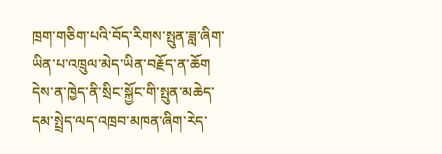ཁྲག་གཅིག་པའི་བོད་རིགས་སྤུན་ཟླ་ཞིག་ཡིན་པ་འཁྲུལ་མེད་ཡིན་བརྗོད་ན་ཆོག དེས་ན་ཁྱེད་ནི་སྲིང་སྐྱོང་གི་སྤུན་མཆེད་དམ་སྤྲེད་ལད་འཁྲབ་མཁན་ཞིག་རེད་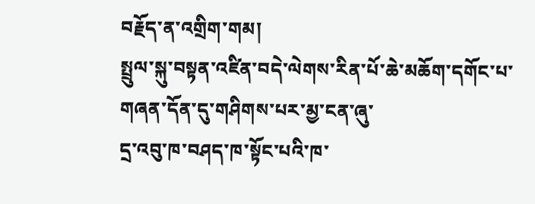བརྗོད་ན་འགྲིག་གམ།
སྤྲུལ་སྐུ་བསྟན་འཛིན་བདེ་ལེགས་རིན་པོ་ཆེ་མཆོག་དགོང་པ་གཞན་དོན་དུ་གཤིགས་པར་མྱ་ངན་ཞུ་
དྲ་འབུ་ཁ་བཤད་ཁ་སྟོང་པའི་ཁ་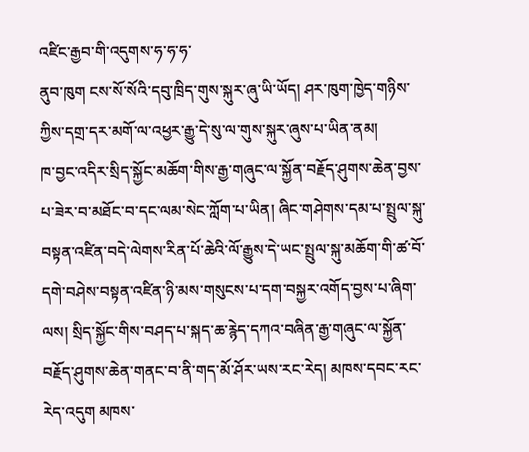འཛིང་རྒྱབ་གི་འདུགས་ཧ་ཧ་ཧ་
ནུབ་ཁུག ངས་སོ་སོའི་དབུ་ཁྲིད་གུས་སྐུར་ཞུ་ཡི་ཡོད། ཤར་ཁུག་ཁྱེད་གཉིས་ཀྱིས་དགྲ་དར་མགོ་ལ་འཕྱར་རྒྱུ་དེ་སུ་ལ་གུས་སྐུར་ཞུས་པ་ཡིན་ནམ།
ཁ་བྱང་འདིར་སྲིད་སྐྱོང་མཆོག་གིས་རྒྱ་གཞུང་ལ་སྐྱོན་བརྗོད་ཤུགས་ཆེན་བྱས་པ་ཟེར་བ་མཐོང་བ་དང་ལམ་སེང་ཀློག་པ་ཡིན། ཞིང་གཤེགས་དམ་པ་སྤྲུལ་སྐུ་བསྟན་འཛིན་བདེ་ལེགས་རིན་པོ་ཆེའི་ལོ་རྒྱུས་དེ་ཡང་སྤྲུལ་སྐུ་མཆོག་གི་ཚ་བོ་དགེ་བཤེས་བསྟན་འཛིན་ཉི་མས་གསུངས་པ་དག་བསྐྱར་འགོད་བྱས་པ་ཞིག་ལས། སྲིད་སྐྱོང་གིས་བཤད་པ་སྐད་ཆ་རྙེད་དཀའ་བཞིན་རྒྱ་གཞུང་ལ་སྐྱོན་བརྗོད་ཤུགས་ཆེན་གནང་བ་ནི་གད་མོ་ཤོར་ཡས་རང་རེད། མཁས་དབང་རང་རེད་འདུག མཁས་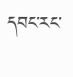དབང་རང་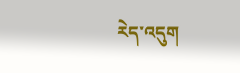རེད་འདུག